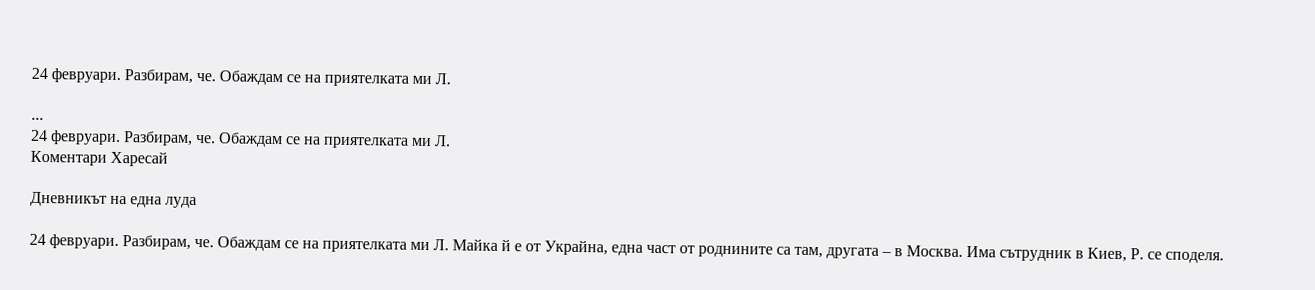24 февруари. Разбирам, че. Обаждам се на приятелката ми Л.

...
24 февруари. Разбирам, че. Обаждам се на приятелката ми Л.
Коментари Харесай

Дневникът на една луда

24 февруари. Разбирам, че. Обаждам се на приятелката ми Л. Майка й е от Украйна, една част от роднините са там, другата – в Москва. Има сътрудник в Киев, Р. се споделя.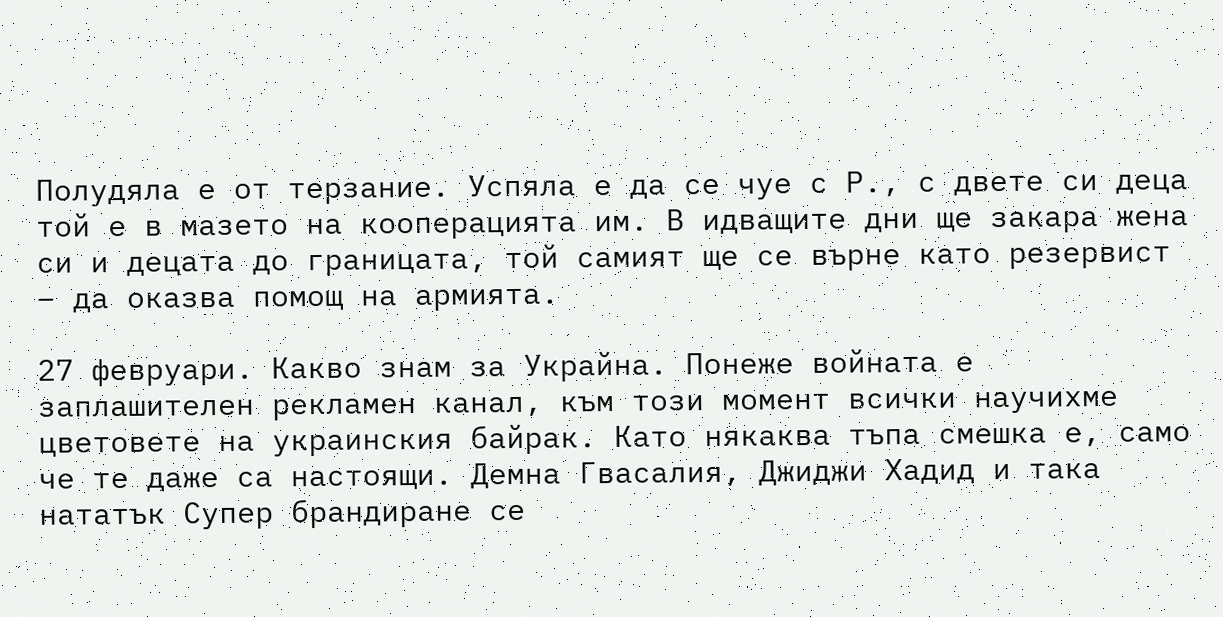Полудяла е от терзание. Успяла е да се чуе с Р., с двете си деца той е в мазето на кооперацията им. В идващите дни ще закара жена си и децата до границата, той самият ще се върне като резервист – да оказва помощ на армията.

27 февруари. Какво знам за Украйна. Понеже войната е заплашителен рекламен канал, към този момент всички научихме цветовете на украинския байрак. Като някаква тъпа смешка е, само че те даже са настоящи. Демна Гвасалия, Джиджи Хадид и така нататък Супер брандиране се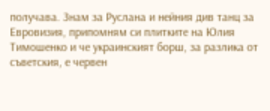получава. Знам за Руслана и нейния див танц за Евровизия, припомням си плитките на Юлия Тимошенко и че украинският борш, за разлика от съветския, е червен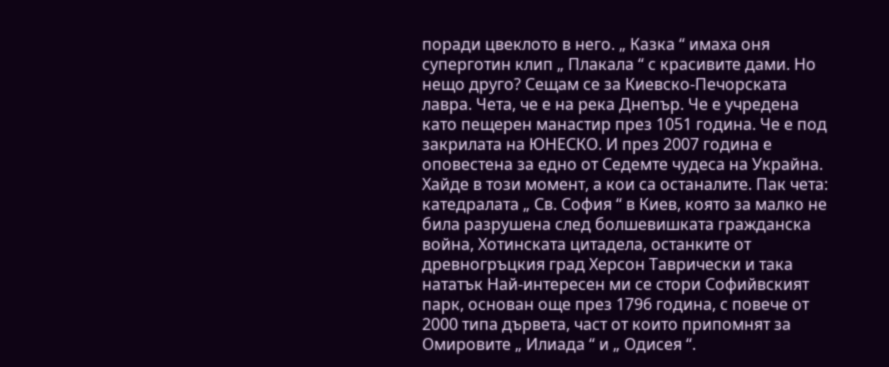поради цвеклото в него. „ Казка “ имаха оня суперготин клип „ Плакала “ с красивите дами. Но нещо друго? Сещам се за Киевско-Печорската лавра. Чета, че е на река Днепър. Че е учредена като пещерен манастир през 1051 година. Че е под закрилата на ЮНЕСКО. И през 2007 година е оповестена за едно от Седемте чудеса на Украйна. Хайде в този момент, а кои са останалите. Пак чета: катедралата „ Св. София “ в Киев, която за малко не била разрушена след болшевишката гражданска война, Хотинската цитадела, останките от древногръцкия град Херсон Таврически и така нататък Най-интересен ми се стори Софийвският парк, основан още през 1796 година, с повече от 2000 типа дървета, част от които припомнят за Омировите „ Илиада “ и „ Одисея “.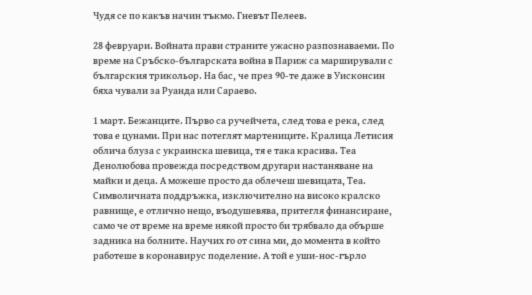Чудя се по какъв начин тъкмо. Гневът Пелеев.

28 февруари. Войната прави страните ужасно разпознаваеми. По време на Сръбско-българската война в Париж са марширували с българския трикольор. На бас, че през 90-те даже в Уисконсин бяха чували за Руанда или Сараево.

1 март. Бежанците. Първо са ручейчета, след това е река, след това е цунами. При нас потеглят мартениците. Кралица Летисия облича блуза с украинска шевица, тя е така красива. Теа Денолюбова провежда посредством другари настаняване на майки и деца. А можеше просто да облечеш шевицата, Теа. Символичната поддръжка, изключително на високо кралско равнище, е отлично нещо, въодушевява, притегля финансиране, само че от време на време някой просто би трябвало да обърше задника на болните. Научих го от сина ми, до момента в който работеше в коронавирус поделение. А той е уши-нос-гърло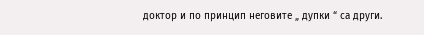доктор и по принцип неговите „ дупки “ са други.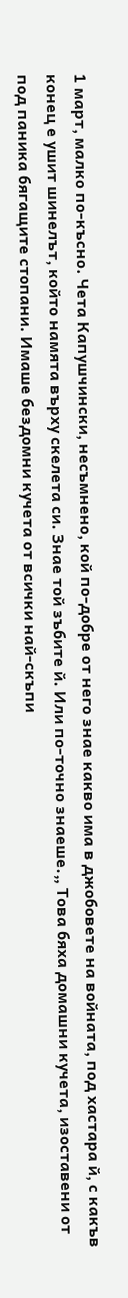1 март, малко по-късно. Чета Капушчински, несъмнено, кой по-добре от него знае какво има в джобовете на войната, под хастара й, с какъв конец е ушит шинелът, който намята върху скелета си. Знае той зъбите й. Или по-точно знаеше.„ Това бяха домашни кучета, изоставени от под паника бягащите стопани. Имаше бездомни кучета от всички най-скъпи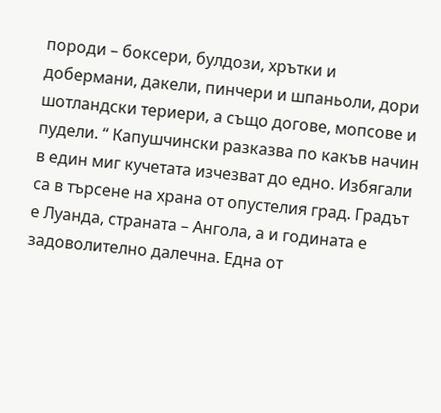породи – боксери, булдози, хрътки и добермани, дакели, пинчери и шпаньоли, дори шотландски териери, а също догове, мопсове и пудели. “ Капушчински разказва по какъв начин в един миг кучетата изчезват до едно. Избягали са в търсене на храна от опустелия град. Градът е Луанда, страната – Ангола, а и годината е задоволително далечна. Една от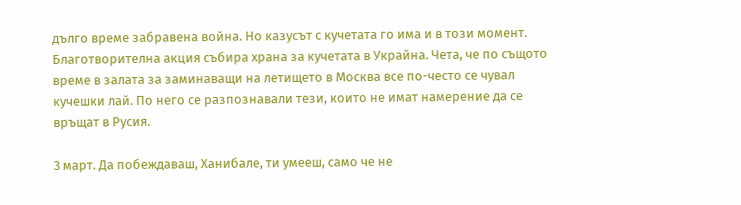дълго време забравена война. Но казусът с кучетата го има и в този момент. Благотворителна акция събира храна за кучетата в Украйна. Чета, че по същото време в залата за заминаващи на летището в Москва все по-често се чувал кучешки лай. По него се разпознавали тези, които не имат намерение да се връщат в Русия.

3 март. Да побеждаваш, Ханибале, ти умееш, само че не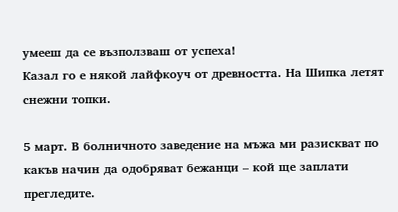умееш да се възползваш от успеха!
Казал го е някой лайфкоуч от древността. На Шипка летят снежни топки.

5 март. В болничното заведение на мъжа ми разискват по какъв начин да одобряват бежанци – кой ще заплати прегледите.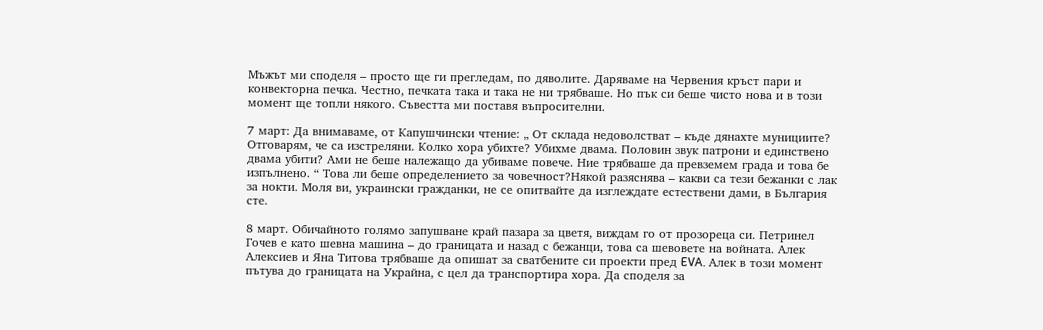Мъжът ми споделя – просто ще ги прегледам, по дяволите. Даряваме на Червения кръст пари и конвекторна печка. Честно, печката така и така не ни трябваше. Но пък си беше чисто нова и в този момент ще топли някого. Съвестта ми поставя въпросителни.

7 март: Да внимаваме, от Капушчински чтение: „ От склада недоволстват – къде дянахте мунициите? Отговарям, че са изстреляни. Колко хора убихте? Убихме двама. Половин звук патрони и единствено двама убити? Ами не беше належащо да убиваме повече. Ние трябваше да превземем града и това бе изпълнено. “ Това ли беше определението за човечност?Някой разяснява – какви са тези бежанки с лак за нокти. Моля ви, украински гражданки, не се опитвайте да изглеждате естествени дами, в България сте.

8 март. Обичайното голямо запушване край пазара за цветя, виждам го от прозореца си. Петринел Гочев е като шевна машина – до границата и назад с бежанци, това са шевовете на войната. Алек Алексиев и Яна Титова трябваше да опишат за сватбените си проекти пред EVA. Алек в този момент пътува до границата на Украйна, с цел да транспортира хора. Да споделя за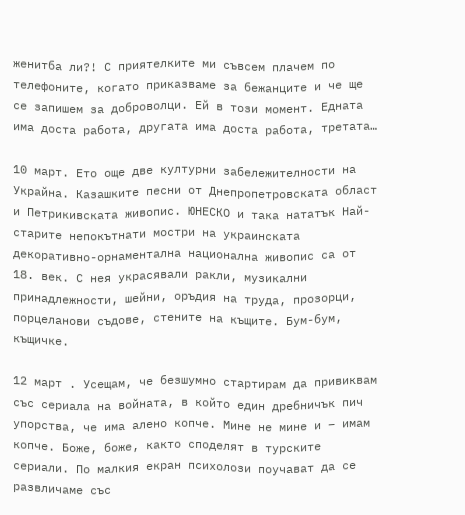женитба ли?! С приятелките ми съвсем плачем по телефоните, когато приказваме за бежанците и че ще се запишем за доброволци. Ей в този момент. Едната има доста работа, другата има доста работа, третата…

10 март. Ето още две културни забележителности на Украйна. Казашките песни от Днепропетровската област и Петрикивската живопис. ЮНЕСКО и така нататък Най-старите непокътнати мостри на украинската декоративно-орнаментална национална живопис са от 18. век. С нея украсявали ракли, музикални принадлежности, шейни, оръдия на труда, прозорци, порцеланови съдове, стените на къщите. Бум-бум, къщичке.

12 март . Усещам, че безшумно стартирам да привиквам със сериала на войната, в който един дребничък пич упорства, че има алено копче. Мине не мине и – имам копче. Боже, боже, както споделят в турските сериали. По малкия екран психолози поучават да се развличаме със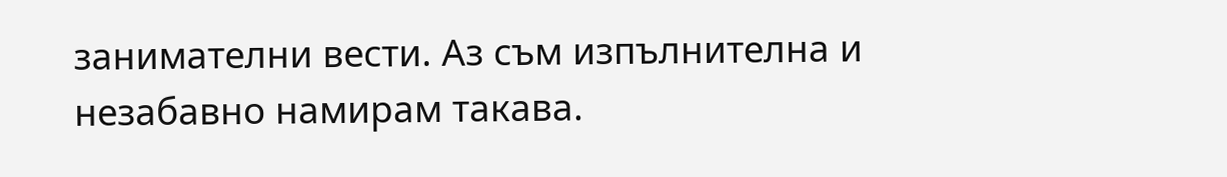занимателни вести. Аз съм изпълнителна и незабавно намирам такава.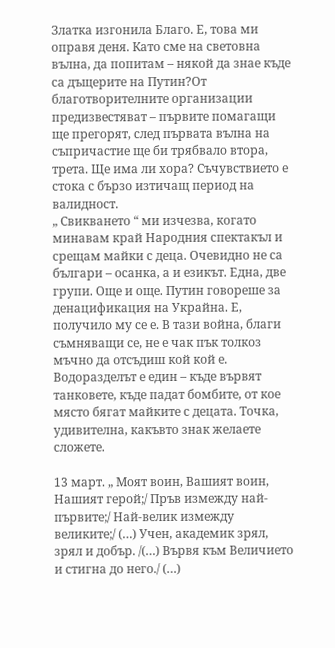Златка изгонила Благо. Е, това ми оправя деня. Като сме на световна вълна, да попитам – някой да знае къде са дъщерите на Путин?От благотворителните организации предизвестяват – първите помагащи ще прегорят, след първата вълна на съпричастие ще би трябвало втора, трета. Ще има ли хора? Съчувствието е стока с бързо изтичащ период на валидност.
„ Свикването “ ми изчезва, когато минавам край Народния спектакъл и срещам майки с деца. Очевидно не са българи – осанка, а и езикът. Една, две групи. Още и още. Путин говореше за денацификация на Украйна. Е, получило му се е. В тази война, благи съмняващи се, не е чак пък толкоз мъчно да отсъдиш кой кой е. Водоразделът е един – къде вървят танковете, къде падат бомбите, от кое място бягат майките с децата. Точка, удивителна, какъвто знак желаете сложете.

13 март. „ Моят воин, Вашият воин, Нашият герой;/ Пръв измежду най-първите;/ Най-велик измежду великите;/ (…) Учен, академик зрял, зрял и добър. /(…) Вървя към Величието и стигна до него./ (…)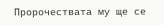Пророчествата му ще се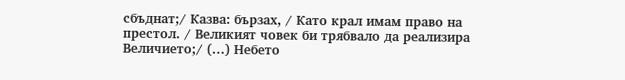сбъднат;/ Казва: бързах, / Като крал имам право на престол. / Великият човек би трябвало да реализира Величието;/ (…) Небето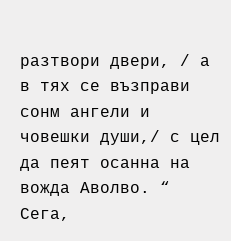разтвори двери, / а в тях се възправи сонм ангели и човешки души,/ с цел да пеят осанна на вожда Аволво. “
Сега,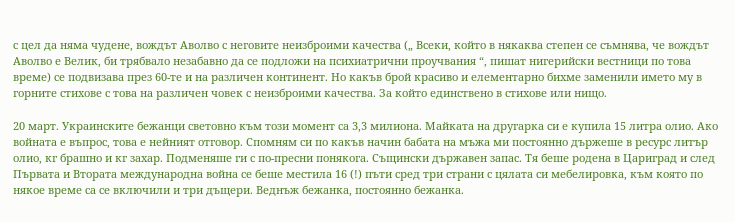с цел да няма чудене, вождът Аволво с неговите неизброими качества („ Всеки, който в някаква степен се съмнява, че вождът Аволво е Велик, би трябвало незабавно да се подложи на психиатрични проучвания “, пишат нигерийски вестници по това време) се подвизава през 60-те и на различен континент. Но какъв брой красиво и елементарно бихме заменили името му в горните стихове с това на различен човек с неизброими качества. За който единствено в стихове или нищо.

20 март. Украинските бежанци световно към този момент са 3,3 милиона. Майката на другарка си е купила 15 литра олио. Ако войната е въпрос, това е нейният отговор. Спомням си по какъв начин бабата на мъжа ми постоянно държеше в ресурс литър олио, кг брашно и кг захар. Подменяше ги с по-пресни понякога. Същински държавен запас. Тя беше родена в Цариград и след Първата и Втората международна война се беше местила 16 (!) пъти сред три страни с цялата си мебелировка, към която по някое време са се включили и три дъщери. Веднъж бежанка, постоянно бежанка.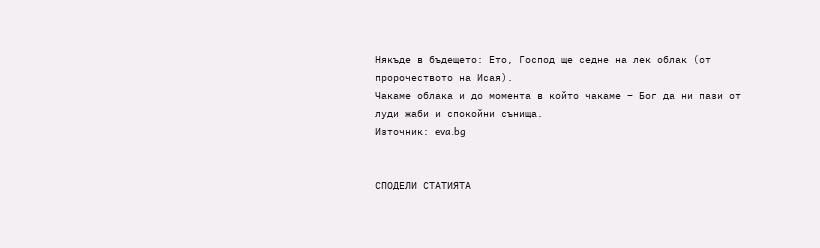Някъде в бъдещето: Ето, Господ ще седне на лек облак (от пророчеството на Исая).
Чакаме облака и до момента в който чакаме – Бог да ни пази от луди жаби и спокойни сънища.
Източник: eva.bg


СПОДЕЛИ СТАТИЯТА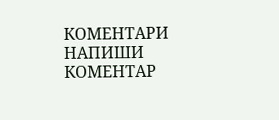КОМЕНТАРИ
НАПИШИ КОМЕНТАР